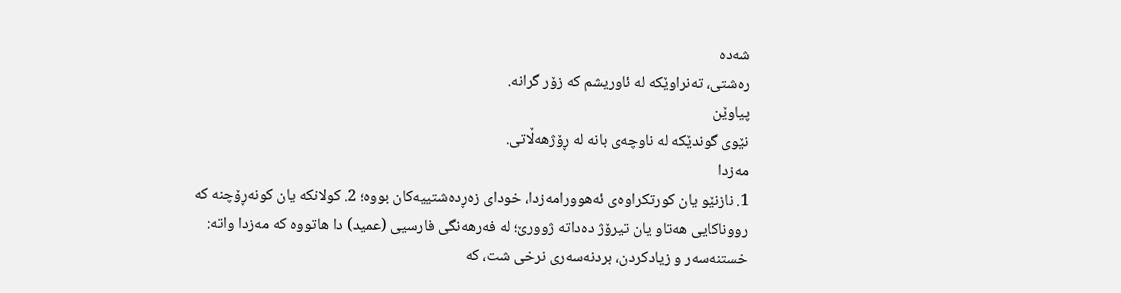شەدە
رەشتی، تەنراوێکە لە ئاوریشم کە زۆر گرانە.
پیاوێن
نێوی گوندێکە لە ناوچەی بانە لە ڕۆژهەڵاتی.
مەزدا
1. نازنێو یان کورتکراوەی ئەهوورامەزدا، خودای زەڕدەشتییەکان بووە؛ 2. کولانکە یان کونەڕۆچنە کە رووناکایی هەتاو یان تیرۆژ دەداتە ژوورێ؛ لە فەرهەنگی فارسیی (عمید) دا هاتووە کە مەزدا واتە: خستنەسەر و زیادکردن، بردنەسەری نرخی شت، کە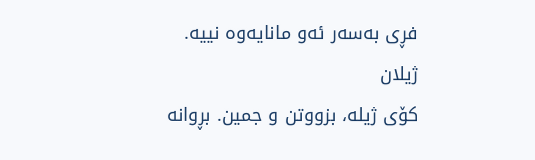فڕی بەسەر ئەو مانایەوە نییە.
ژیلان
کۆی ژیلە، بزووتن و جمین. بڕوانە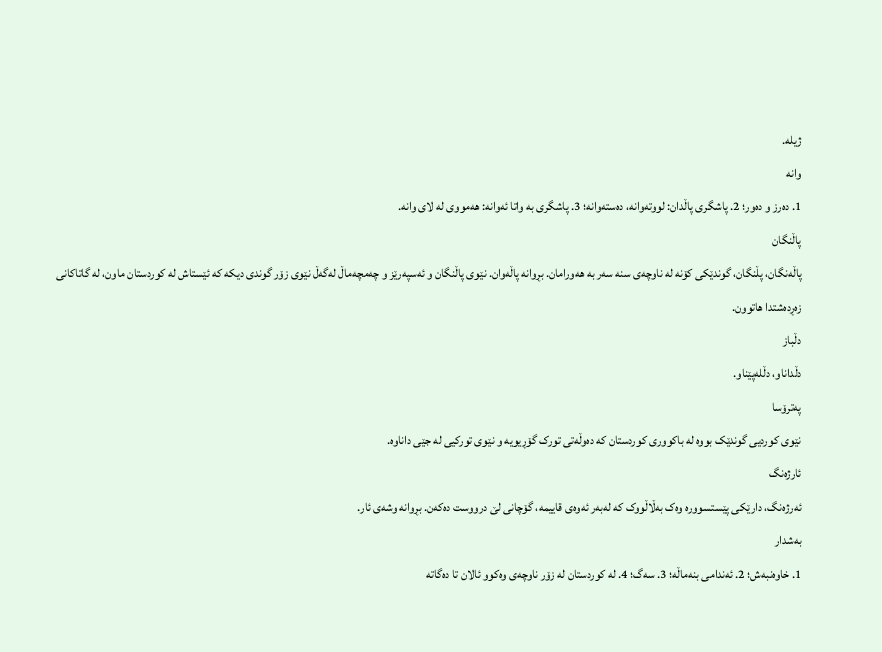ژیلە.
وانە
1. دەرز و دەور؛ 2. پاشگری پاڵدان: لووتەوانە، دەستەوانە؛ 3. پاشگری بە واتا ئەوانە: هەمووی لە لای وانە.
پاڵنگان
پاڵەنگان، پڵنگان، گوندێکی کۆنە لە ناوچەی سنە سەر بە هەورامان. بڕوانە پاڵەوان. نێوی پاڵنگان و ئەسپەرێز و چەمچەماڵ لەگەڵ نێوی زۆر گوندی دیکە کە ئێستاش لە کوردستان ماون، لە گاتاکانی زەڕدەشتدا هاتوون.
دڵباز
دڵداناو، دڵلەپێناو.
پەترۆسا
نێوی کوردیی گوندێک بووە لە باکووری کوردستان کە دەوڵەتی تورک گۆڕیویە و نێوی تورکیی لە جێی داناوە.
ئارژەنگ
ئەرژەنگ، دارێکی پێستسوورە وەک بەڵاڵووک کە لەبەر ئەوەی قاییمە، گۆچانی لێ درووست دەکەن. بڕوانە وشەی ئار.
بەشدار
1. خاوەنبەش؛ 2. ئەندامی بنەماڵە؛ 3. سەگ؛ 4. لە کوردستان لە زۆر ناوچەی وەکوو ئالان تا دەگاتە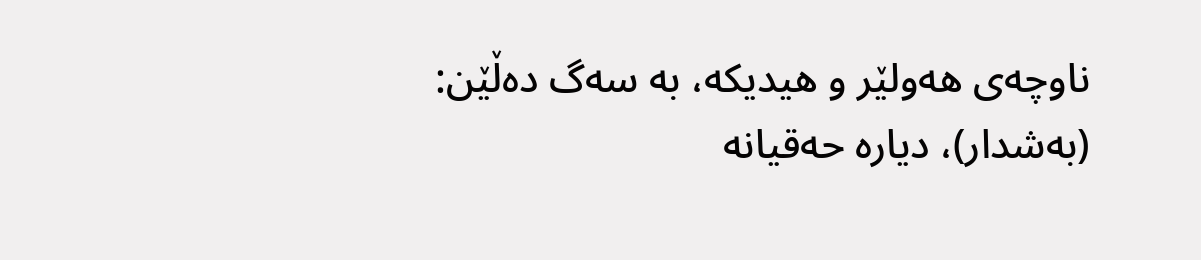ناوچەی هەولێر و هیدیکە، بە سەگ دەڵێن: (بەشدار)، دیارە حەقیانە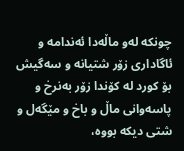چونکە لەو ماڵەدا ئەندامە و ئاگاداری زۆر شتیانە و سەگیش بۆ کورد لە کۆندا زۆر بەنرخ و پاسەوانی ماڵ و باخ و مێگەل و شتی دیکە بووە،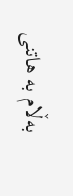بەڵام بە هاتنی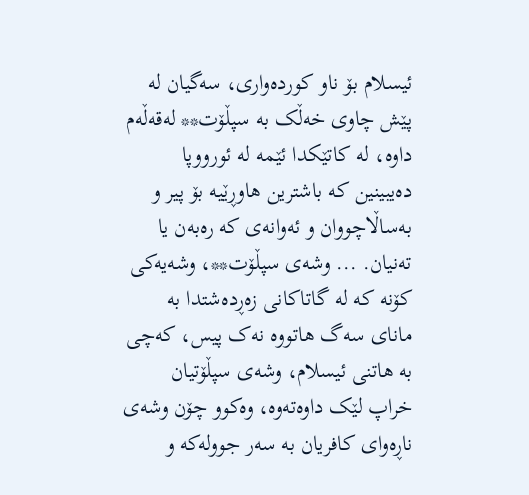ئیسلام بۆ ناو کوردەواری، سەگیان لە پێش چاوی خەڵک بە سپڵۆت** لەقەڵەم داوە، لە کاتێکدا ئێمە لە ئورووپا دەیبینین کە باشترین هاوڕێیە بۆ پیر و بەساڵاچووان و ئەوانەی کە رەبەن یا تەنیان. ... وشەی سپڵۆت**، وشەیەکی کۆنە کە لە گاتاکانی زەڕدەشتدا بە مانای سەگ هاتووە نەک پیس، کەچی بە هاتنی ئیسلام، وشەی سپڵۆتیان خراپ لێک داوەتەوە، وەکوو چۆن وشەی ناڕەوای کافریان بە سەر جوولەکە و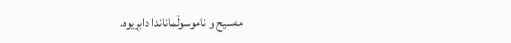مەسیح و ناموسوڵماناندا دابڕیوە.